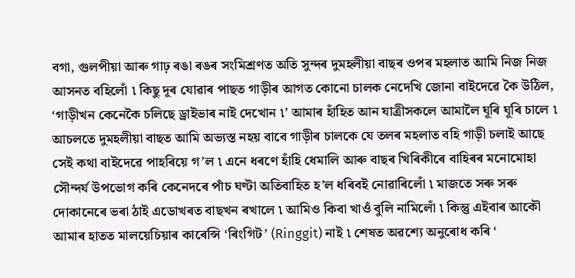বগা, গুলপীয়া আৰু গাঢ় ৰঙা ৰঙৰ সংমিশ্ৰণত অতি সুন্দৰ দুমহলীয়া বাছৰ ওপৰ মহলাত আমি নিজ নিজ আসনত বহিলোঁ ৷ কিছু দূৰ যোৱাৰ পাছত গাড়ীৰ আগত কোনো চালক নেদেখি জোনা বাইদেৱে কৈ উঠিল, ‘গাড়ীখন কেনেকৈ চলিছে ড্ৰাইভাৰ নাই দেখোন ৷’ আমাৰ হাঁহিত আন যাত্ৰীসকলে আমালৈ ঘূৰি ঘূৰি চালে ৷ আচলতে দুমহলীয়া বাছত আমি অভ্যস্ত নহয় বাবে গাড়ীৰ চালকে যে তলৰ মহলাত বহি গাড়ী চলাই আছে সেই কথা বাইদেৱে পাহৰিয়ে গ’ল ৷ এনে ধৰণে হাঁহি ধেমালি আৰু বাছৰ খিৰিকীৰে বাহিৰৰ মনোমোহা সৌন্দৰ্য উপভোগ কৰি কেনেদৰে পাঁচ ঘণ্টা অতিবাহিত হ’ল ধৰিবই নোৱাৰিলোঁ ৷ মাজতে সৰু সৰু দোকানেৰে ভৰা ঠাই এডোখৰত বাছখন ৰখালে ৷ আমিও কিবা খাওঁ বুলি নামিলোঁ ৷ কিন্তু এইবাৰ আকৌ আমাৰ হাতত মালয়েচিয়াৰ কাৰেন্সি ‘ৰিংগিট’ (Ringgit) নাই ৷ শেষত অৱশ্যে অনুৰোধ কৰি ‘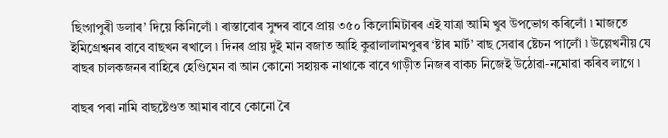ছিংগাপুৰী ডলাৰ’ দিয়ে কিনিলোঁ ৷ ৰাস্তাবোৰ সুন্দৰ বাবে প্ৰায় ৩৫০ কিলোমিটাৰৰ এই যাত্ৰা আমি খুব উপভোগ কৰিলোঁ ৷ মাজতে ইমিগ্ৰেশ্বনৰ বাবে বাছখন ৰখালে ৷ দিনৰ প্ৰায় দুই মান বজাত আহি কুৱালালামপুৰৰ ‘ষ্টাৰ মাৰ্ট’ বাছ সেৱাৰ ষ্টেচন পালোঁ ৷ উল্লেখনীয় যে বাছৰ চালকজনৰ বাহিৰে হেণ্ডিমেন বা আন কোনো সহায়ক নাথাকে বাবে গাড়ীত নিজৰ বাকচ নিজেই উঠোৱা-নমোৱা কৰিব লাগে ৷

বাছৰ পৰা নামি বাছষ্টেণ্ডত আমাৰ বাবে কোনো ৰৈ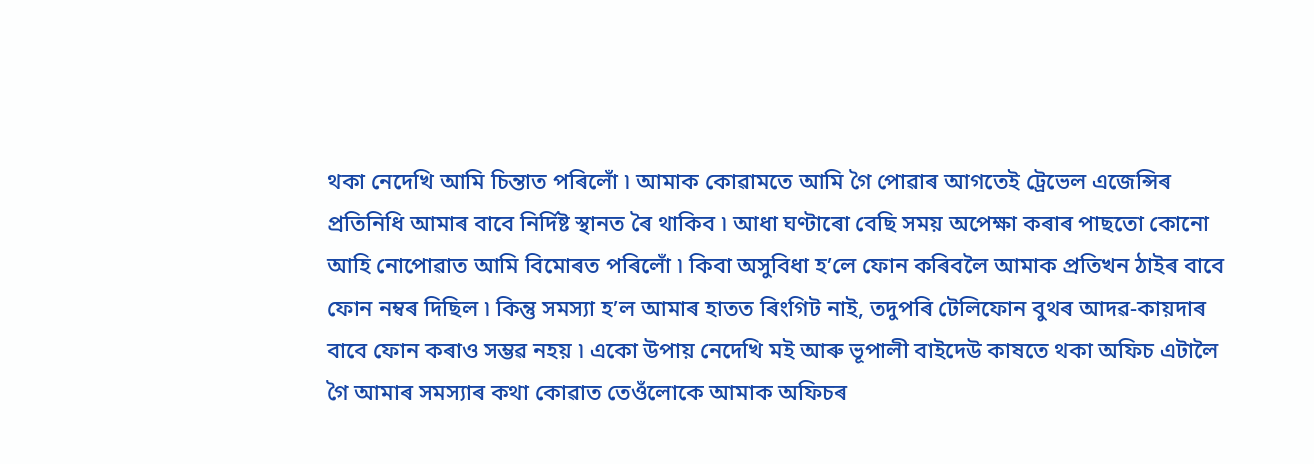থকা নেদেখি আমি চিন্তাত পৰিলোঁ ৷ আমাক কোৱামতে আমি গৈ পোৱাৰ আগতেই ট্ৰেভেল এজেন্সিৰ প্ৰতিনিধি আমাৰ বাবে নিৰ্দিষ্ট স্থানত ৰৈ থাকিব ৷ আধা ঘণ্টাৰো বেছি সময় অপেক্ষা কৰাৰ পাছতো কোনো আহি নোপোৱাত আমি বিমোৰত পৰিলোঁ ৷ কিবা অসুবিধা হ’লে ফোন কৰিবলৈ আমাক প্ৰতিখন ঠাইৰ বাবে ফোন নম্বৰ দিছিল ৷ কিন্তু সমস্যা হ’ল আমাৰ হাতত ৰিংগিট নাই, তদুপৰি টেলিফোন বুথৰ আদৱ-কায়দাৰ বাবে ফোন কৰাও সম্ভৱ নহয় ৷ একো উপায় নেদেখি মই আৰু ভূপালী বাইদেউ কাষতে থকা অফিচ এটালৈ গৈ আমাৰ সমস্যাৰ কথা কোৱাত তেওঁলোকে আমাক অফিচৰ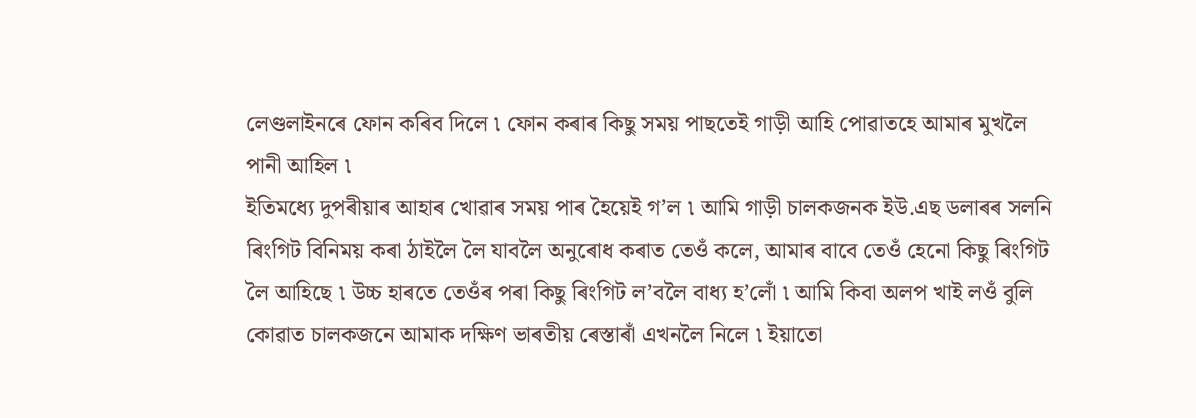লেণ্ডলাইনৰে ফোন কৰিব দিলে ৷ ফোন কৰাৰ কিছু সময় পাছতেই গাড়ী আহি পোৱাতহে আমাৰ মুখলৈ পানী আহিল ৷
ইতিমধ্যে দুপৰীয়াৰ আহাৰ খোৱাৰ সময় পাৰ হৈয়েই গ’ল ৷ আমি গাড়ী চালকজনক ইউ.এছ ডলাৰৰ সলনি ৰিংগিট বিনিময় কৰা ঠাইলৈ লৈ যাবলৈ অনুৰোধ কৰাত তেওঁ কলে, আমাৰ বাবে তেওঁ হেনো কিছু ৰিংগিট লৈ আহিছে ৷ উচ্চ হাৰতে তেওঁৰ পৰা কিছু ৰিংগিট ল’বলৈ বাধ্য হ’লোঁ ৷ আমি কিবা অলপ খাই লওঁ বুলি কোৱাত চালকজনে আমাক দক্ষিণ ভাৰতীয় ৰেস্তাৰাঁ এখনলৈ নিলে ৷ ইয়াতো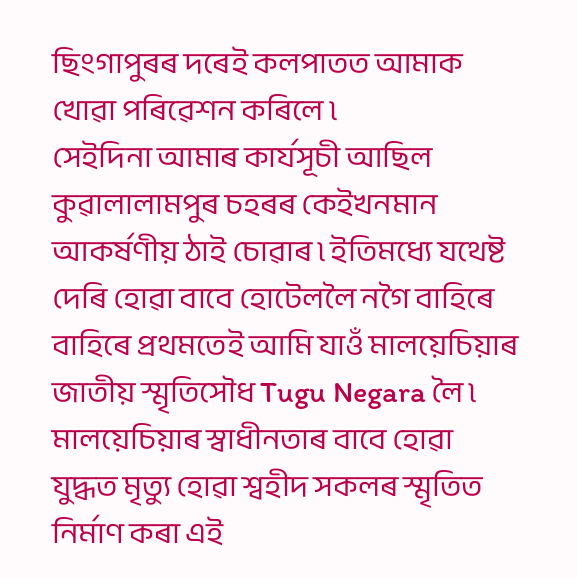ছিংগাপুৰৰ দৰেই কলপাতত আমাক খোৱা পৰিৱেশন কৰিলে ৷
সেইদিনা আমাৰ কাৰ্যসূচী আছিল কুৱালালামপুৰ চহৰৰ কেইখনমান আকৰ্ষণীয় ঠাই চোৱাৰ ৷ ইতিমধ্যে যথেষ্ট দেৰি হোৱা বাবে হোটেললৈ নগৈ বাহিৰে বাহিৰে প্ৰথমতেই আমি যাওঁ মালয়েচিয়াৰ জাতীয় স্মৃতিসৌধ Tugu Negara লৈ ৷ মালয়েচিয়াৰ স্বাধীনতাৰ বাবে হোৱা যুদ্ধত মৃত্যু হোৱা শ্বহীদ সকলৰ স্মৃতিত নিৰ্মাণ কৰা এই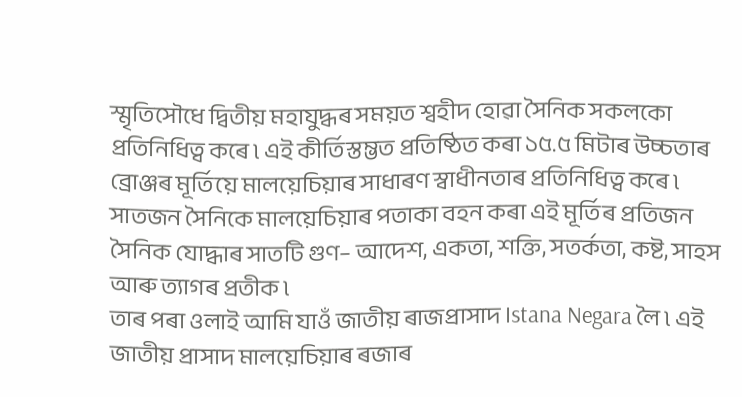স্মৃতিসৌধে দ্বিতীয় মহাযুদ্ধৰ সময়ত শ্বহীদ হোৱা সৈনিক সকলকো প্ৰতিনিধিত্ব কৰে ৷ এই কীৰ্তিস্তম্ভত প্ৰতিষ্ঠিত কৰা ১৫.৫ মিটাৰ উচ্চতাৰ ব্ৰোঞ্জৰ মূৰ্তিয়ে মালয়েচিয়াৰ সাধাৰণ স্বাধীনতাৰ প্ৰতিনিধিত্ব কৰে ৷ সাতজন সৈনিকে মালয়েচিয়াৰ পতাকা বহন কৰা এই মূৰ্তিৰ প্ৰতিজন সৈনিক যোদ্ধাৰ সাতটি গুণ– আদেশ, একতা, শক্তি, সতৰ্কতা, কষ্ট, সাহস আৰু ত্যাগৰ প্ৰতীক ৷
তাৰ পৰা ওলাই আমি যাওঁ জাতীয় ৰাজপ্ৰাসাদ Istana Negara লৈ ৷ এই জাতীয় প্ৰাসাদ মালয়েচিয়াৰ ৰজাৰ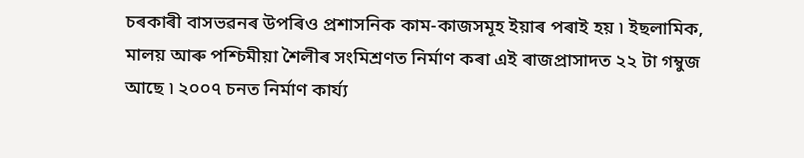চৰকাৰী বাসভৱনৰ উপৰিও প্ৰশাসনিক কাম-কাজসমূহ ইয়াৰ পৰাই হয় ৷ ইছলামিক, মালয় আৰু পশ্চিমীয়া শৈলীৰ সংমিশ্ৰণত নিৰ্মাণ কৰা এই ৰাজপ্ৰাসাদত ২২ টা গম্বুজ আছে ৷ ২০০৭ চনত নিৰ্মাণ কাৰ্য্য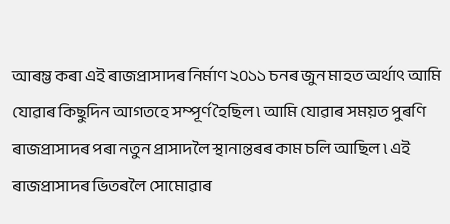আৰম্ভ কৰা এই ৰাজপ্ৰাসাদৰ নিৰ্মাণ ২০১১ চনৰ জুন মাহত অৰ্থাৎ আমি যোৱাৰ কিছুদিন আগতহে সম্পূৰ্ণ হৈছিল ৷ আমি যোৱাৰ সময়ত পুৰণি ৰাজপ্ৰাসাদৰ পৰা নতুন প্ৰাসাদলৈ স্থানান্তৰৰ কাম চলি আছিল ৷ এই ৰাজপ্ৰাসাদৰ ভিতৰলৈ সোমোৱাৰ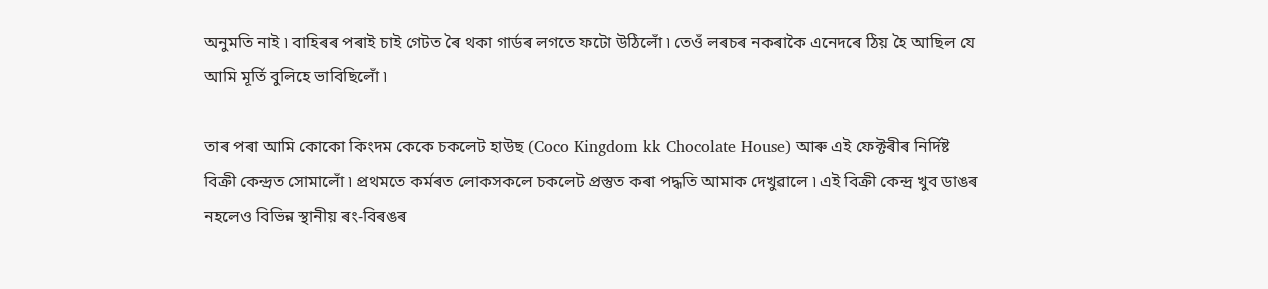অনুমতি নাই ৷ বাহিৰৰ পৰাই চাই গেটত ৰৈ থকা গাৰ্ডৰ লগতে ফটো উঠিলোঁ ৷ তেওঁ লৰচৰ নকৰাকৈ এনেদৰে ঠিয় হৈ আছিল যে আমি মূৰ্তি বুলিহে ভাবিছিলোঁ ৷

তাৰ পৰা আমি কোকো কিংদম কেকে চকলেট হাউছ (Coco Kingdom kk Chocolate House) আৰু এই ফেক্টৰীৰ নিৰ্দিষ্ট বিক্ৰী কেন্দ্ৰত সোমালোঁ ৷ প্ৰথমতে কৰ্মৰত লোকসকলে চকলেট প্ৰস্তুত কৰা পদ্ধতি আমাক দেখুৱালে ৷ এই বিক্ৰী কেন্দ্ৰ খুব ডাঙৰ নহলেও বিভিন্ন স্থানীয় ৰং-বিৰঙৰ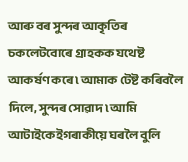আৰু বৰ সুন্দৰ আকৃতিৰ চকলেটবোৰে গ্ৰাহকক যথেষ্ট আকৰ্ষণ কৰে ৷ আমাক টেষ্ট কৰিবলৈ দিলে, সুন্দৰ সোৱাদ ৷ আমি আটাইকেইগৰাকীয়ে ঘৰলৈ বুলি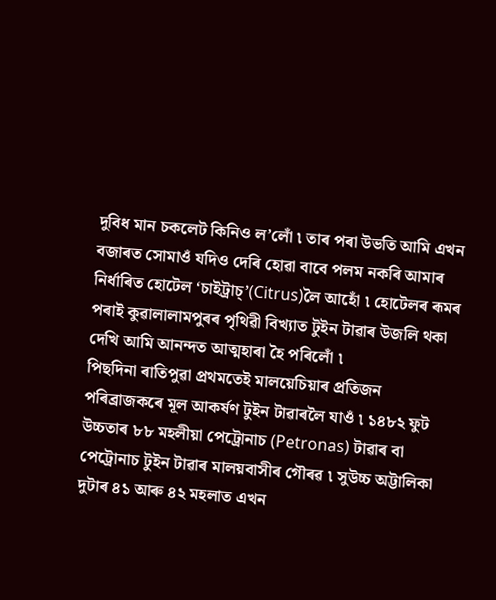দুবিধ মান চকলেট কিনিও ল’লোঁ ৷ তাৰ পৰা উভতি আমি এখন বজাৰত সোমাওঁ যদিও দেৰি হোৱা বাবে পলম নকৰি আমাৰ নিৰ্ধাৰিত হোটেল ‘চাইট্ৰাচ্’(Citrus)লৈ আহোঁ ৷ হোটেলৰ ৰূমৰ পৰাই কুৱালালামপুৰৰ পৃথিৱী বিখ্যাত টুইন টাৱাৰ উজলি থকা দেখি আমি আনন্দত আত্মহাৰা হৈ পৰিলোঁ ৷
পিছদিনা ৰাতিপুৱা প্ৰথমতেই মালয়েচিয়াৰ প্ৰতিজন পৰিব্ৰাজকৰে মূল আকৰ্ষণ টুইন টাৱাৰলৈ যাওঁ ৷ ১৪৮২ ফুট উচ্চতাৰ ৮৮ মহলীয়া পেট্ৰোনাচ (Petronas) টাৱাৰ বা পেট্ৰোনাচ টুইন টাৱাৰ মালয়বাসীৰ গৌৰৱ ৷ সুউচ্চ অট্টালিকা দুটাৰ ৪১ আৰু ৪২ মহলাত এখন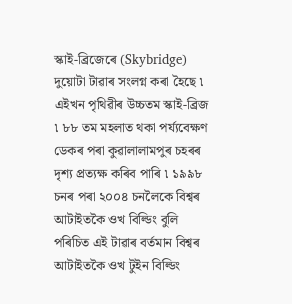স্কাই-ব্ৰিজেৰে (Skybridge) দুয়োটা টাৱাৰ সংলগ্ন কৰা হৈছে ৷ এইখন পৃথিৱীৰ উচ্চতম স্কাই-ব্ৰিজ ৷ ৮৮ তম মহলাত থকা পৰ্য্যবেক্ষণ ডেকৰ পৰা কুৱালালামপুৰ চহৰৰ দৃশ্য প্ৰত্যক্ষ কৰিব পাৰি ৷ ১৯৯৮ চনৰ পৰা ২০০৪ চনলৈকে বিশ্বৰ আটাইতকৈ ওখ বিল্ডিং বুলি পৰিচিত এই টাৱাৰ বৰ্তমান বিশ্বৰ আটাইতকৈ ওখ টুইন বিল্ডিং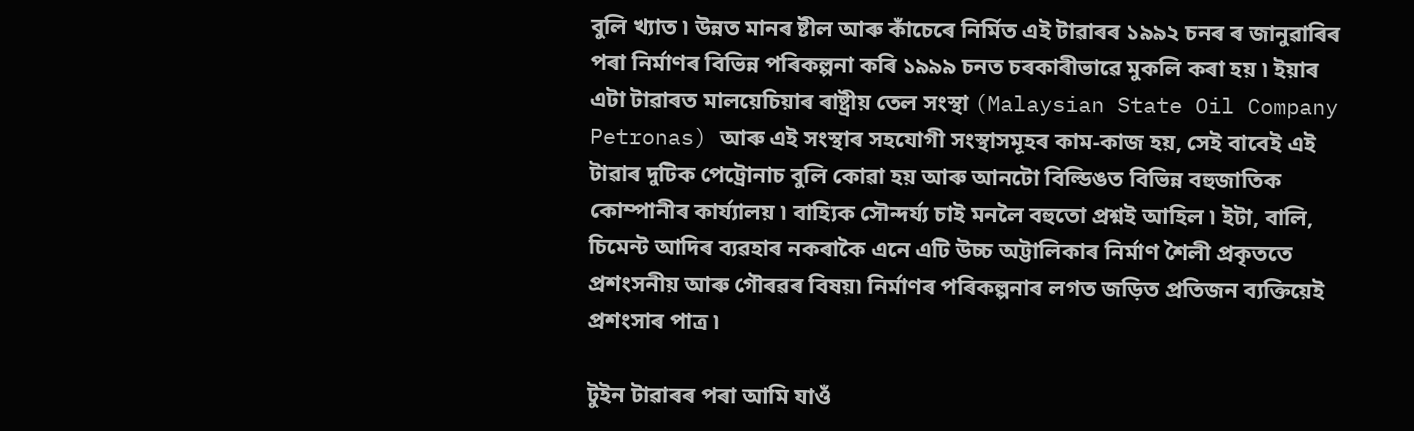বুলি খ্যাত ৷ উন্নত মানৰ ষ্টীল আৰু কাঁচেৰে নিৰ্মিত এই টাৱাৰৰ ১৯৯২ চনৰ ৰ জানুৱাৰিৰ পৰা নিৰ্মাণৰ বিভিন্ন পৰিকল্পনা কৰি ১৯৯৯ চনত চৰকাৰীভাৱে মুকলি কৰা হয় ৷ ইয়াৰ এটা টাৱাৰত মালয়েচিয়াৰ ৰাষ্ট্ৰীয় তেল সংস্থা (Malaysian State Oil Company Petronas) আৰু এই সংস্থাৰ সহযোগী সংস্থাসমূহৰ কাম-কাজ হয়, সেই বাবেই এই টাৱাৰ দুটিক পেট্ৰোনাচ বুলি কোৱা হয় আৰু আনটো বিল্ডিঙত বিভিন্ন বহুজাতিক কোম্পানীৰ কাৰ্য্যালয় ৷ বাহ্যিক সৌন্দৰ্য্য চাই মনলৈ বহুতো প্ৰশ্নই আহিল ৷ ইটা, বালি, চিমেন্ট আদিৰ ব্যৱহাৰ নকৰাকৈ এনে এটি উচ্চ অট্টালিকাৰ নিৰ্মাণ শৈলী প্ৰকৃততে প্ৰশংসনীয় আৰু গৌৰৱৰ বিষয়৷ নিৰ্মাণৰ পৰিকল্পনাৰ লগত জড়িত প্ৰতিজন ব্যক্তিয়েই প্ৰশংসাৰ পাত্ৰ ৷

টুইন টাৱাৰৰ পৰা আমি যাওঁ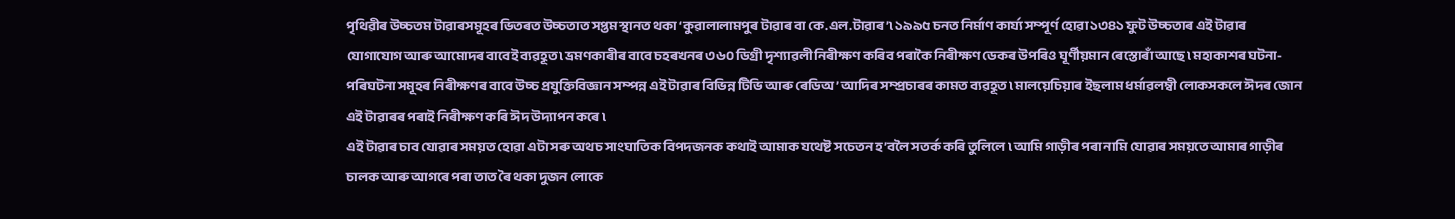পৃথিৱীৰ উচ্চতম টাৱাৰসমূহৰ ভিতৰত উচ্চতাত সপ্তম স্থানত থকা ‘কুৱালালামপুৰ টাৱাৰ বা কে.এল.টাৱাৰ’৷ ১৯৯৫ চনত নিৰ্মাণ কাৰ্য্য সম্পূৰ্ণ হোৱা ১৩৪১ ফুট উচ্চতাৰ এই টাৱাৰ যোগাযোগ আৰু আমোদৰ বাবেই ব্যৱহূত ৷ ভ্ৰমণকাৰীৰ বাবে চহৰখনৰ ৩৬০ ডিগ্ৰী দৃশ্যাৱলী নিৰীক্ষণ কৰিব পৰাকৈ নিৰীক্ষণ ডেকৰ উপৰিও ঘূৰ্ণীয়মান ৰেস্তোৰাঁ আছে ৷ মহাকাশৰ ঘটনা-পৰিঘটনা সমূহৰ নিৰীক্ষণৰ বাবে উচ্চ প্ৰযুক্তিবিজ্ঞান সম্পন্ন এই টাৱাৰ বিভিন্ন টিভি আৰু ৰেডিঅ’ আদিৰ সম্প্ৰচাৰৰ কামত ব্যৱহূত ৷ মালয়েচিয়াৰ ইছলাম ধৰ্মাৱলম্বী লোকসকলে ঈদৰ জোন এই টাৱাৰৰ পৰাই নিৰীক্ষণ কৰি ঈদ উদ্যাপন কৰে ৷
এই টাৱাৰ চাব যোৱাৰ সময়ত হোৱা এটা সৰু অথচ সাংঘাতিক বিপদজনক কথাই আমাক যথেষ্ট সচেতন হ’বলৈ সতৰ্ক কৰি তুলিলে ৷ আমি গাড়ীৰ পৰা নামি যোৱাৰ সময়তে আমাৰ গাড়ীৰ চালক আৰু আগৰে পৰা তাত ৰৈ থকা দুজন লোকে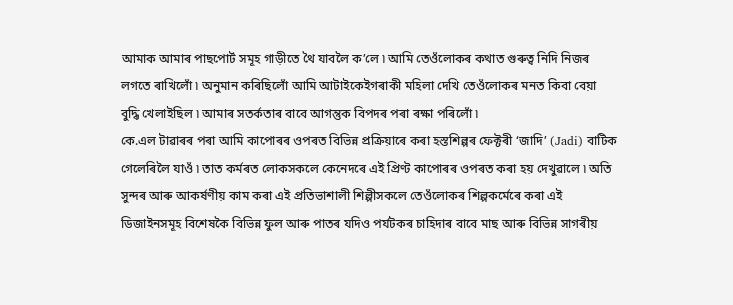আমাক আমাৰ পাছপোৰ্ট সমূহ গাড়ীতে থৈ যাবলৈ ক’লে ৷ আমি তেওঁলোকৰ কথাত গুৰুত্ব নিদি নিজৰ লগতে ৰাখিলোঁ ৷ অনুমান কৰিছিলোঁ আমি আটাইকেইগৰাকী মহিলা দেখি তেওঁলোকৰ মনত কিবা বেয়া বুদ্ধি খেলাইছিল ৷ আমাৰ সতৰ্কতাৰ বাবে আগন্তুক বিপদৰ পৰা ৰক্ষা পৰিলোঁ ৷
কে.এল টাৱাৰৰ পৰা আমি কাপোৰৰ ওপৰত বিভিন্ন প্ৰক্ৰিয়াৰে কৰা হস্তশিল্পৰ ফেক্টৰী ‘জাদি’ (Jadi) বাটিক গেলেৰিলৈ যাওঁ ৷ তাত কৰ্মৰত লোকসকলে কেনেদৰে এই প্ৰিণ্ট কাপোৰৰ ওপৰত কৰা হয় দেখুৱালে ৷ অতি সুন্দৰ আৰু আকৰ্ষণীয় কাম কৰা এই প্ৰতিভাশালী শিল্পীসকলে তেওঁলোকৰ শিল্পকৰ্মেৰে কৰা এই ডিজাইনসমূহ বিশেষকৈ বিভিন্ন ফুল আৰু পাতৰ যদিও পৰ্যটকৰ চাহিদাৰ বাবে মাছ আৰু বিভিন্ন সাগৰীয়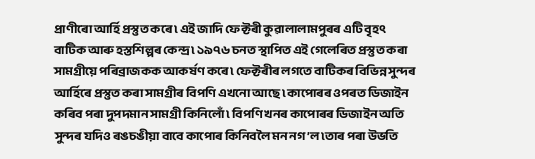প্ৰাণীৰো আৰ্হি প্ৰস্তুত কৰে ৷ এই জাদি ফেক্টৰী কুৱালালামপুৰৰ এটি বৃহৎ বাটিক আৰু হস্তশিল্পৰ কেন্দ্ৰ ৷ ১৯৭৬ চনত স্থাপিত এই গেলেৰিত প্ৰস্তুত কৰা সামগ্ৰীয়ে পৰিব্ৰাজকক আকৰ্ষণ কৰে ৷ ফেক্টৰীৰ লগতে বাটিকৰ বিভিন্ন সুন্দৰ আৰ্হিৰে প্ৰস্তুত কৰা সামগ্ৰীৰ বিপণি এখনো আছে ৷ কাপোৰৰ ওপৰত ডিজাইন কৰিব পৰা দুপদমান সামগ্ৰী কিনিলোঁ ৷ বিপণি খনৰ কাপোৰৰ ডিজাইন অতি সুন্দৰ যদিও ৰঙচঙীয়া বাবে কাপোৰ কিনিবলৈ মন নগ’ল ৷তাৰ পৰা উভতি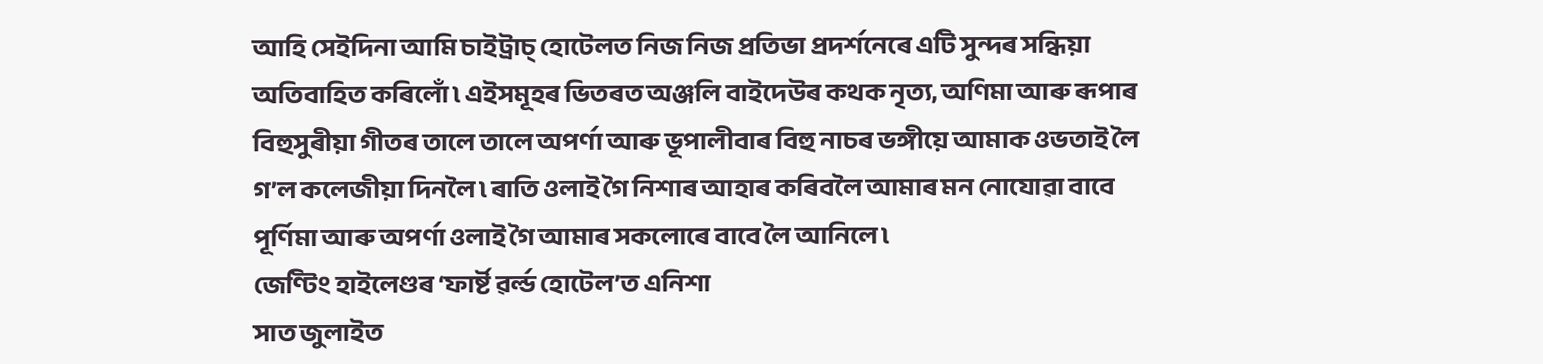আহি সেইদিনা আমি চাইট্ৰাচ্ হোটেলত নিজ নিজ প্ৰতিভা প্ৰদৰ্শনেৰে এটি সুন্দৰ সন্ধিয়া অতিবাহিত কৰিলোঁ ৷ এইসমূহৰ ভিতৰত অঞ্জলি বাইদেউৰ কথক নৃত্য, অণিমা আৰু ৰূপাৰ বিহুসুৰীয়া গীতৰ তালে তালে অপৰ্ণা আৰু ভূপালীবাৰ বিহু নাচৰ ভঙ্গীয়ে আমাক ওভতাই লৈ গ’ল কলেজীয়া দিনলৈ ৷ ৰাতি ওলাই গৈ নিশাৰ আহাৰ কৰিবলৈ আমাৰ মন নোযোৱা বাবে পূৰ্ণিমা আৰু অপৰ্ণা ওলাই গৈ আমাৰ সকলোৰে বাবে লৈ আনিলে ৷
জেণ্টিং হাইলেণ্ডৰ ‘ফাৰ্ষ্ট ৱৰ্ল্ড হোটেল’ত এনিশা
সাত জুলাইত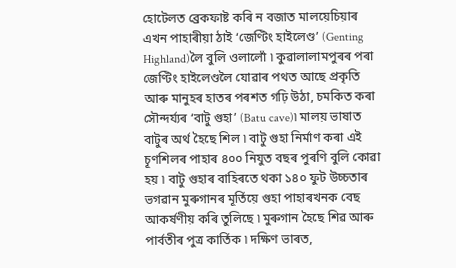হোটেলত ব্ৰেকফাষ্ট কৰি ন বজাত মালয়েচিয়াৰ এখন পাহাৰীয়া ঠাই ‘জেণ্টিং হাইলেণ্ড’ (Genting Highland)লৈ বুলি ওলালোঁ ৷ কুৱালালামপুৰৰ পৰা জেণ্টিং হাইলেণ্ডলৈ যোৱাৰ পথত আছে প্ৰকৃতি আৰু মানুহৰ হাতৰ পৰশত গঢ়ি উঠা, চমকিত কৰা সৌন্দৰ্য্যৰ ‘বাটু গুহা’ (Batu cave)৷ মালয় ভাষাত বাটুৰ অৰ্থ হৈছে শিল ৷ বাটু গুহা নিৰ্মাণ কৰা এই চূণশিলৰ পাহাৰ ৪০০ নিযুত বছৰ পুৰণি বুলি কোৱা হয় ৷ বাটু গুহাৰ বাহিৰতে থকা ১৪০ ফুট উচ্চতাৰ ভগৱান মুৰুগানৰ মূৰ্তিয়ে গুহা পাহাৰখনক বেছ আকৰ্ষণীয় কৰি তুলিছে ৷ মুৰুগান হৈছে শিৱ আৰু পাৰ্বতীৰ পুত্ৰ কাৰ্তিক ৷ দক্ষিণ ভাৰত,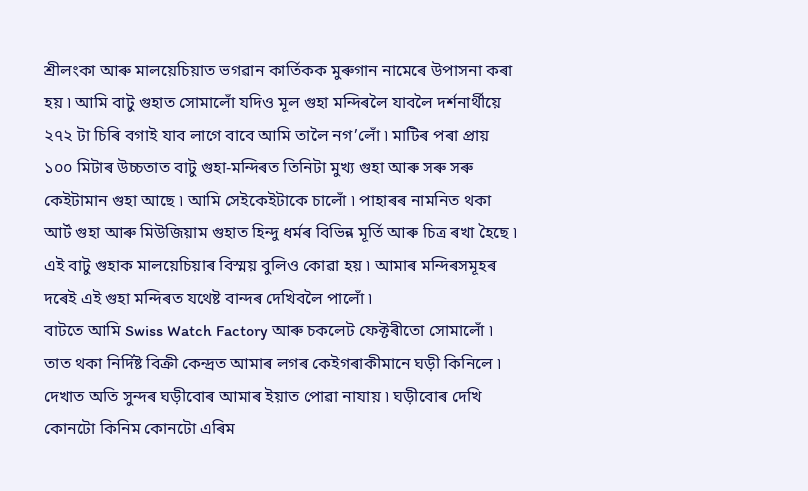শ্ৰীলংকা আৰু মালয়েচিয়াত ভগৱান কাৰ্তিকক মুৰুগান নামেৰে উপাসনা কৰা হয় ৷ আমি বাটু গুহাত সোমালোঁ যদিও মূল গুহা মন্দিৰলৈ যাবলৈ দৰ্শনাৰ্থীয়ে ২৭২ টা চিৰি বগাই যাব লাগে বাবে আমি তালৈ নগ’লোঁ ৷ মাটিৰ পৰা প্ৰায় ১০০ মিটাৰ উচ্চতাত বাটু গুহা-মন্দিৰত তিনিটা মুখ্য গুহা আৰু সৰু সৰু কেইটামান গুহা আছে ৷ আমি সেইকেইটাকে চালোঁ ৷ পাহাৰৰ নামনিত থকা আৰ্ট গুহা আৰু মিউজিয়াম গুহাত হিন্দু ধৰ্মৰ বিভিন্ন মূৰ্তি আৰু চিত্ৰ ৰখা হৈছে ৷ এই বাটু গুহাক মালয়েচিয়াৰ বিস্ময় বুলিও কোৱা হয় ৷ আমাৰ মন্দিৰসমূহৰ দৰেই এই গুহা মন্দিৰত যথেষ্ট বান্দৰ দেখিবলৈ পালোঁ ৷
বাটতে আমি Swiss Watch Factory আৰু চকলেট ফেক্টৰীতো সোমালোঁ ৷ তাত থকা নিৰ্দিষ্ট বিক্ৰী কেন্দ্ৰত আমাৰ লগৰ কেইগৰাকীমানে ঘড়ী কিনিলে ৷ দেখাত অতি সুন্দৰ ঘড়ীবোৰ আমাৰ ইয়াত পোৱা নাযায় ৷ ঘড়ীবোৰ দেখি কোনটো কিনিম কোনটো এৰিম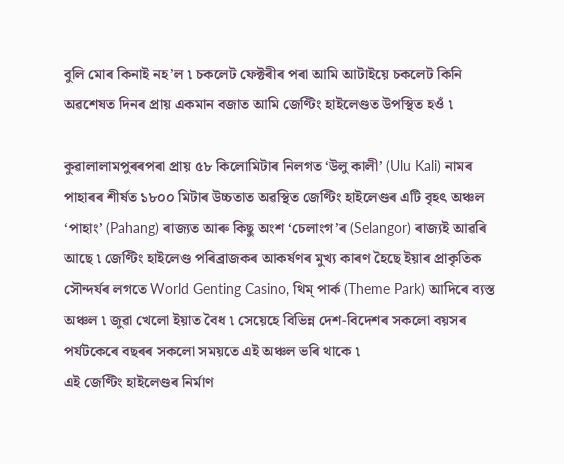বুলি মোৰ কিনাই নহ’ল ৷ চকলেট ফেক্টৰীৰ পৰা আমি আটাইয়ে চকলেট কিনি অৱশেষত দিনৰ প্ৰায় একমান বজাত আমি জেণ্টিং হাইলেণ্ডত উপস্থিত হওঁ ৷

কুৱালালামপুৰৰপৰা প্ৰায় ৫৮ কিলোমিটাৰ নিলগত ‘উলু কালী’ (Ulu Kali) নামৰ পাহাৰৰ শীৰ্ষত ১৮০০ মিটাৰ উচ্চতাত অৱস্থিত জেণ্টিং হাইলেণ্ডৰ এটি বৃহৎ অঞ্চল ‘পাহাং’ (Pahang) ৰাজ্যত আৰু কিছু অংশ ‘চেলাংগ’ৰ (Selangor) ৰাজ্যই আৱৰি আছে ৷ জেণ্টিং হাইলেণ্ড পৰিব্ৰাজকৰ আকৰ্ষণৰ মুখ্য কাৰণ হৈছে ইয়াৰ প্ৰাকৃতিক সৌন্দৰ্যৰ লগতে World Genting Casino, থিম্ পাৰ্ক (Theme Park) আদিৰে ব্যস্ত অঞ্চল ৷ জুৱা খেলো ইয়াত বৈধ ৷ সেয়েহে বিভিন্ন দেশ-বিদেশৰ সকলো বয়সৰ পৰ্যটকেৰে বছৰৰ সকলো সময়তে এই অঞ্চল ভৰি থাকে ৷
এই জেণ্টিং হাইলেণ্ডৰ নিৰ্মাণ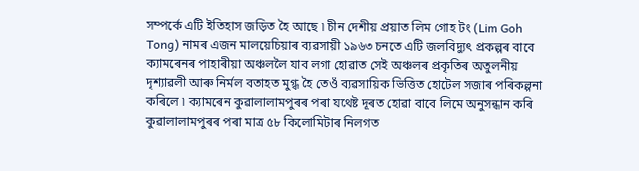সম্পৰ্কে এটি ইতিহাস জড়িত হৈ আছে ৷ চীন দেশীয় প্ৰয়াত লিম গোহ টং (Lim Goh Tong) নামৰ এজন মালয়েচিয়াৰ ব্যৱসায়ী ১৯৬৩ চনতে এটি জলবিদ্যুৎ প্ৰকল্পৰ বাবে ক্যামৰেনৰ পাহাৰীয়া অঞ্চললৈ যাব লগা হোৱাত সেই অঞ্চলৰ প্ৰকৃতিৰ অতুলনীয় দৃশ্যাৱলী আৰু নিৰ্মল বতাহত মুগ্ধ হৈ তেওঁ ব্যৱসায়িক ভিত্তিত হোটেল সজাৰ পৰিকল্পনা কৰিলে ৷ ক্যামৰেন কুৱালালামপুৰৰ পৰা যথেষ্ট দূৰত হোৱা বাবে লিমে অনুসন্ধান কৰি কুৱালালামপুৰৰ পৰা মাত্ৰ ৫৮ কিলোমিটাৰ নিলগত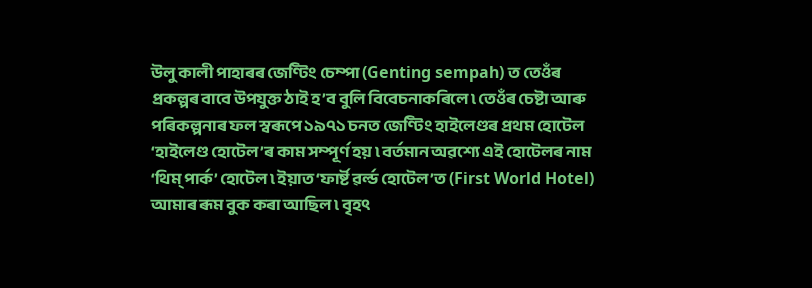উলু কালী পাহাৰৰ জেণ্টিং চেম্পা (Genting sempah) ত তেওঁৰ প্ৰকল্পৰ বাবে উপযুক্ত ঠাই হ’ব বুলি বিবেচনাকৰিলে ৷ তেওঁৰ চেষ্টা আৰু পৰিকল্পনাৰ ফল স্বৰূপে ১৯৭১ চনত জেণ্টিং হাইলেণ্ডৰ প্ৰথম হোটেল ‘হাইলেণ্ড হোটেল’ৰ কাম সম্পূৰ্ণ হয় ৷ বৰ্তমান অৱশ্যে এই হোটেলৰ নাম ‘থিম্ পাৰ্ক’ হোটেল ৷ ইয়াত ‘ফাৰ্ষ্ট ৱৰ্ল্ড হোটেল’ত (First World Hotel) আমাৰ ৰূম বুক কৰা আছিল ৷ বৃহৎ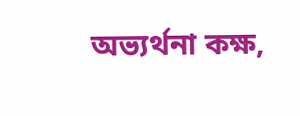অভ্যৰ্থনা কক্ষ,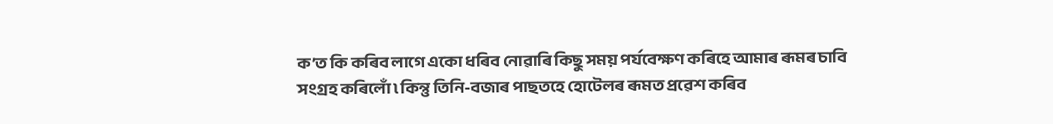ক’ত কি কৰিব লাগে একো ধৰিব নোৱাৰি কিছু সময় পৰ্যবেক্ষণ কৰিহে আমাৰ ৰূমৰ চাবি সংগ্ৰহ কৰিলোঁ ৷ কিন্তু তিনি-বজাৰ পাছতহে হোটেলৰ ৰূমত প্ৰৱেশ কৰিব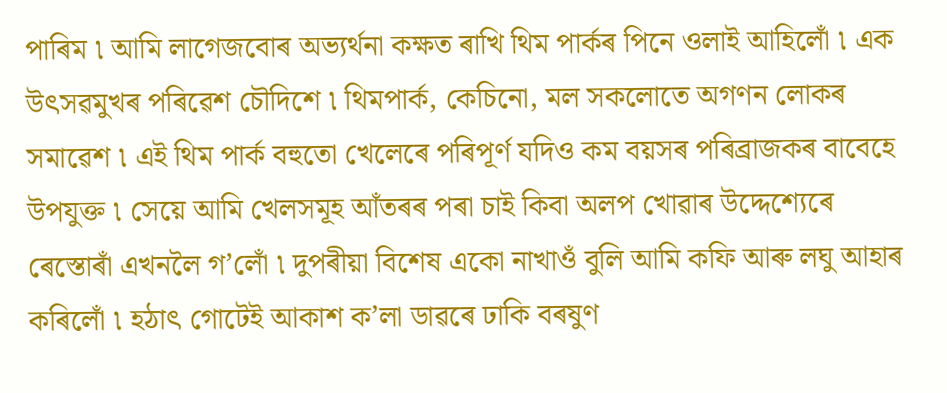পাৰিম ৷ আমি লাগেজবোৰ অভ্যৰ্থনা কক্ষত ৰাখি থিম পাৰ্কৰ পিনে ওলাই আহিলোঁ ৷ এক উৎসৱমুখৰ পৰিৱেশ চৌদিশে ৷ থিমপাৰ্ক, কেচিনো, মল সকলোতে অগণন লোকৰ সমাৱেশ ৷ এই থিম পাৰ্ক বহুতো খেলেৰে পৰিপূৰ্ণ যদিও কম বয়সৰ পৰিব্ৰাজকৰ বাবেহে উপযুক্ত ৷ সেয়ে আমি খেলসমূহ আঁতৰৰ পৰা চাই কিবা অলপ খোৱাৰ উদ্দেশ্যেৰে ৰেস্তোৰাঁ এখনলৈ গ’লোঁ ৷ দুপৰীয়া বিশেষ একো নাখাওঁ বুলি আমি কফি আৰু লঘু আহাৰ কৰিলোঁ ৷ হঠাৎ গোটেই আকাশ ক’লা ডাৱৰে ঢাকি বৰষুণ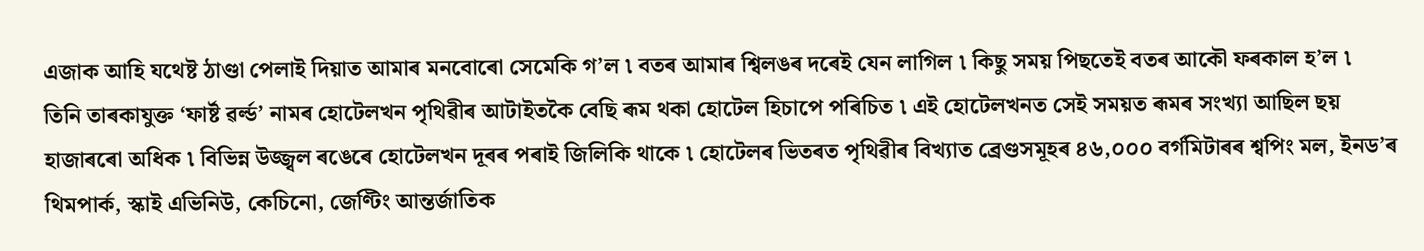এজাক আহি যথেষ্ট ঠাণ্ডা পেলাই দিয়াত আমাৰ মনবোৰো সেমেকি গ’ল ৷ বতৰ আমাৰ শ্বিলঙৰ দৰেই যেন লাগিল ৷ কিছু সময় পিছতেই বতৰ আকৌ ফৰকাল হ’ল ৷
তিনি তাৰকাযুক্ত ‘ফাৰ্ষ্ট ৱৰ্ল্ড’ নামৰ হোটেলখন পৃথিৱীৰ আটাইতকৈ বেছি ৰূম থকা হোটেল হিচাপে পৰিচিত ৷ এই হোটেলখনত সেই সময়ত ৰূমৰ সংখ্যা আছিল ছয় হাজাৰৰো অধিক ৷ বিভিন্ন উজ্জ্বল ৰঙেৰে হোটেলখন দূৰৰ পৰাই জিলিকি থাকে ৷ হোটেলৰ ভিতৰত পৃথিৱীৰ বিখ্যাত ব্ৰেণ্ডসমূহৰ ৪৬,০০০ বৰ্গমিটাৰৰ শ্বপিং মল, ইনড’ৰ থিমপাৰ্ক, স্কাই এভিনিউ, কেচিনো, জেণ্টিং আন্তৰ্জাতিক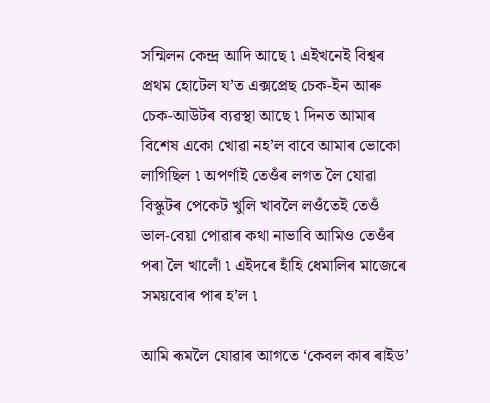সন্মিলন কেন্দ্ৰ আদি আছে ৷ এইখনেই বিশ্বৰ প্ৰথম হোটেল য’ত এক্সপ্ৰেছ চেক-ইন আৰু চেক-আউটৰ ব্যৱস্থা আছে ৷ দিনত আমাৰ বিশেষ একো খোৱা নহ’ল বাবে আমাৰ ভোকো লাগিছিল ৷ অপৰ্ণাই তেওঁৰ লগত লৈ যোৱা বিস্কুটৰ পেকেট খুলি খাবলৈ লওঁতেই তেওঁ ভাল-বেয়া পোৱাৰ কথা নাভাবি আমিও তেওঁৰ পৰা লৈ খালোঁ ৷ এইদৰে হাঁহি ধেমালিৰ মাজেৰে সময়বোৰ পাৰ হ’ল ৷

আমি ৰূমলৈ যোৱাৰ আগতে ‘কেবল কাৰ ৰাইড’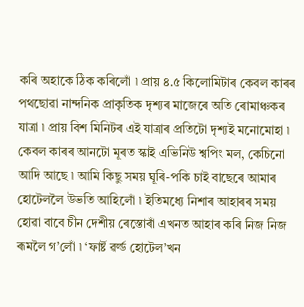কৰি অহাকে ঠিক কৰিলোঁ ৷ প্ৰায় ৪.৫ কিলোমিটাৰ কেবল কাৰৰ পথছোৱা নান্দনিক প্ৰাকৃতিক দৃশ্যৰ মাজেৰে অতি ৰোমাঞ্চকৰ যাত্ৰা ৷ প্ৰায় বিশ মিনিটৰ এই যাত্ৰাৰ প্ৰতিটো দৃশ্যই মনোমোহা ৷ কেবল কাৰৰ আনটো মূৰত স্কাই এভিনিউ শ্বপিং মল, কেচিনো আদি আছে ৷ আমি কিছু সময় ঘূৰি-পকি চাই বাছেৰে আমাৰ হোটেললৈ উভতি আহিলোঁ ৷ ইতিমধ্যে নিশাৰ আহাৰৰ সময় হোৱা বাবে চীন দেশীয় ৰেস্তোৰাঁ এখনত আহাৰ কৰি নিজ নিজ ৰূমলৈ গ’লোঁ ৷ ‘ফাৰ্ষ্ট ৱৰ্ল্ড হোটেল’খন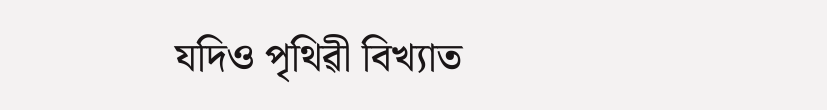যদিও পৃথিৱী বিখ্যাত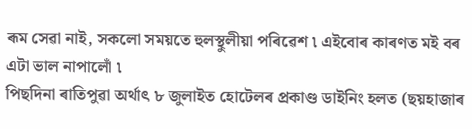ৰূম সেৱা নাই, সকলো সময়তে হুলস্থুলীয়া পৰিৱেশ ৷ এইবোৰ কাৰণত মই বৰ এটা ভাল নাপালোঁ ৷
পিছদিনা ৰাতিপুৱা অৰ্থাৎ ৮ জুলাইত হোটেলৰ প্ৰকাণ্ড ডাইনিং হলত (ছয়হাজাৰ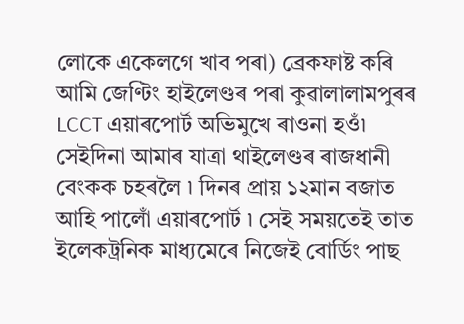লোকে একেলগে খাব পৰা) ব্ৰেকফাষ্ট কৰি আমি জেণ্টিং হাইলেণ্ডৰ পৰা কুৱালালামপুৰৰ LCCT এয়াৰপোৰ্ট অভিমুখে ৰাওনা হওঁ৷ সেইদিনা আমাৰ যাত্ৰা থাইলেণ্ডৰ ৰাজধানী বেংকক চহৰলৈ ৷ দিনৰ প্ৰায় ১২মান বজাত আহি পালোঁ এয়াৰপোৰ্ট ৷ সেই সময়তেই তাত ইলেকট্ৰনিক মাধ্যমেৰে নিজেই বোৰ্ডিং পাছ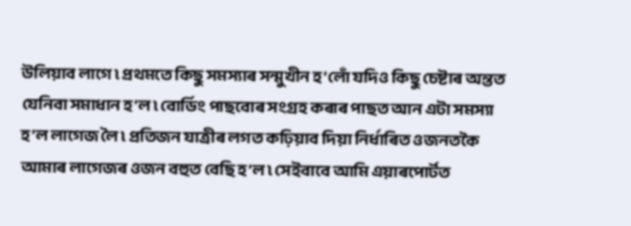উলিয়াব লাগে ৷ প্ৰথমতে কিছু সমস্যাৰ সন্মুখীন হ’লোঁ যদিও কিছু চেষ্টাৰ অন্তত যেনিবা সমাধান হ’ল ৷ বোৰ্ডিং পাছবোৰ সংগ্ৰহ কৰাৰ পাছত আন এটা সমস্যা হ’ল লাগেজ লৈ ৷ প্ৰতিজন যাত্ৰীৰ লগত কঢ়িয়াব দিয়া নিৰ্ধাৰিত ওজনতকৈ আমাৰ লাগেজৰ ওজন বহুত বেছি হ’ল ৷ সেইবাবে আমি এয়াৰপোৰ্টত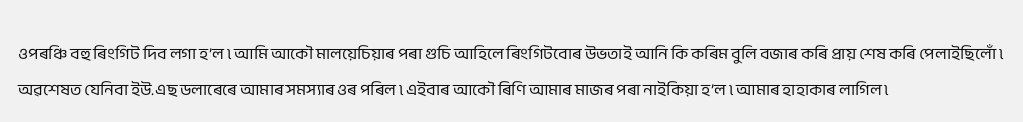ওপৰঞ্চি বহু ৰিংগিট দিব লগা হ’ল ৷ আমি আকৌ মালয়েচিয়াৰ পৰা গুচি আহিলে ৰিংগিটবোৰ উভতাই আনি কি কৰিম বুলি বজাৰ কৰি প্ৰায় শেষ কৰি পেলাইছিলোঁ ৷ অৱশেষত যেনিবা ইউ.এছ ডলাৰেৰে আমাৰ সমস্যাৰ ওৰ পৰিল ৷ এইবাৰ আকৌ ৰিণি আমাৰ মাজৰ পৰা নাইকিয়া হ’ল ৷ আমাৰ হাহাকাৰ লাগিল ৷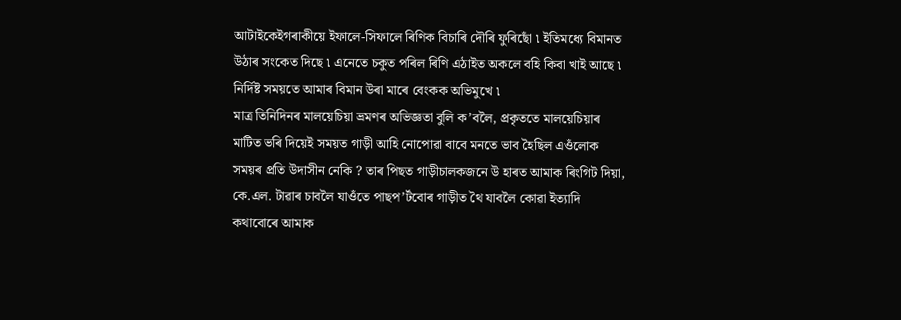আটাইকেইগৰাকীয়ে ইফালে-সিফালে ৰিণিক বিচাৰি দৌৰি ফুৰিছোঁ ৷ ইতিমধ্যে বিমানত উঠাৰ সংকেত দিছে ৷ এনেতে চকুত পৰিল ৰিণি এঠাইত অকলে বহি কিবা খাই আছে ৷ নিৰ্দিষ্ট সময়তে আমাৰ বিমান উৰা মাৰে বেংকক অভিমুখে ৷
মাত্ৰ তিনিদিনৰ মালয়েচিয়া ভ্ৰমণৰ অভিজ্ঞতা বুলি ক’বলৈ, প্ৰকৃততে মালয়েচিয়াৰ মাটিত ভৰি দিয়েই সময়ত গাড়ী আহি নোপোৱা বাবে মনতে ভাব হৈছিল এওঁলোক সময়ৰ প্ৰতি উদাসীন নেকি ? তাৰ পিছত গাড়ীচালকজনে উ হাৰত আমাক ৰিংগিট দিয়া, কে.এল. টাৱাৰ চাবলৈ যাওঁতে পাছপ’ৰ্টবোৰ গাড়ীত থৈ যাবলৈ কোৱা ইত্যাদি কথাবোৰে আমাক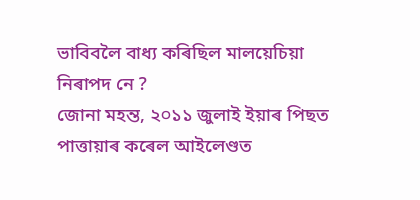ভাবিবলৈ বাধ্য কৰিছিল মালয়েচিয়া নিৰাপদ নে ?
জোনা মহন্ত, ২੦১১ জুলাই ইয়াৰ পিছত পাত্তায়াৰ কৰেল আইলেণ্ডত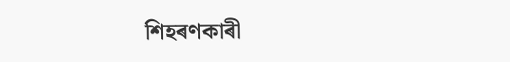শিহৰণকাৰী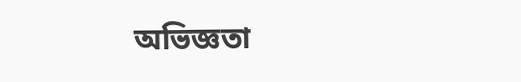অভিজ্ঞতা